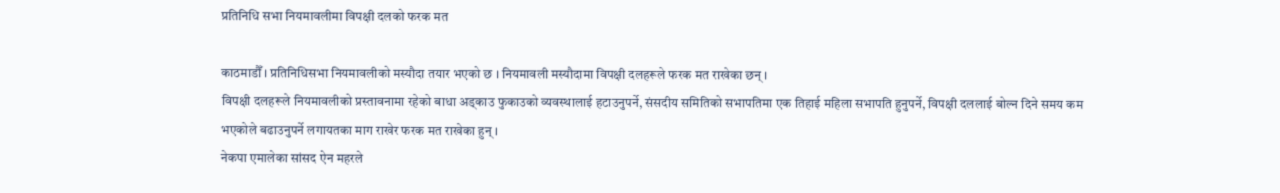प्रतिनिधि सभा नियमावलीमा विपक्षी दलको फरक मत

काठमाडौँ । प्रतिनिधिसभा नियमावलीको मस्यौदा तयार भएको छ । नियमावली मस्यौदामा विपक्षी दलहरूले फरक मत राखेका छन् ।
विपक्षी दलहरूले नियमावलीको प्रस्तावनामा रहेको बाधा अड्काउ फुकाउको व्यवस्थालाई हटाउनुपर्ने, संसदीय समितिको सभापतिमा एक तिहाई महिला सभापति हुनुपर्ने, विपक्षी दललाई बोल्न दिने समय कम भएकोले बढाउनुपर्ने लगायतका माग राखेर फरक मत राखेका हुन् ।
नेकपा एमालेका सांसद ऐन महरले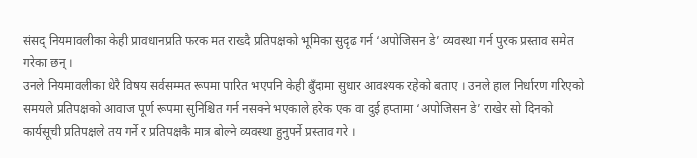संसद् नियमावलीका केही प्रावधानप्रति फरक मत राख्दै प्रतिपक्षको भूमिका सुदृढ गर्न ‘अपोजिसन डे’ व्यवस्था गर्न पुरक प्रस्ताव समेत गरेका छन् ।
उनले नियमावलीका धेरै विषय सर्वसम्मत रूपमा पारित भएपनि केही बुँदामा सुधार आवश्यक रहेको बताए । उनले हाल निर्धारण गरिएको समयले प्रतिपक्षको आवाज पूर्ण रूपमा सुनिश्चित गर्न नसक्ने भएकाले हरेक एक वा दुई हप्तामा ‘अपोजिसन डे’ राखेर सो दिनको कार्यसूची प्रतिपक्षले तय गर्ने र प्रतिपक्षकै मात्र बोल्ने व्यवस्था हुनुपर्ने प्रस्ताव गरे ।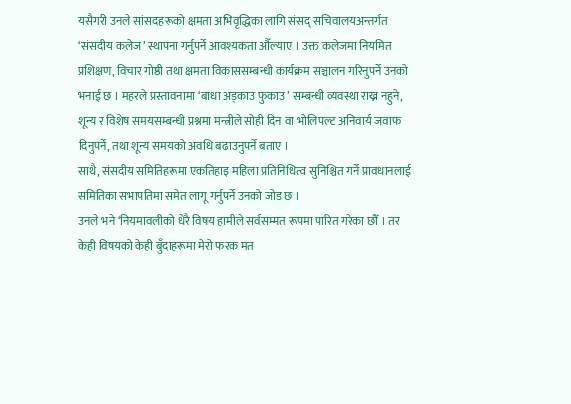यसैगरी उनले सांसदहरूको क्षमता अभिवृद्धिका लागि संसद् सचिवालयअन्तर्गत ‘संसदीय कलेज’ स्थापना गर्नुपर्ने आवश्यकता औँल्याए । उक्त कलेजमा नियमित प्रशिक्षण, विचार गोष्ठी तथा क्षमता विकाससम्बन्धी कार्यक्रम सञ्चालन गरिनुपर्ने उनको भनाई छ । महरले प्रस्तावनामा ‘बाधा अड्काउ फुकाउ’ सम्बन्धी व्यवस्था राख्न नहुने, शून्य र विशेष समयसम्बन्धी प्रश्नमा मन्त्रीले सोही दिन वा भोलिपल्ट अनिवार्य जवाफ दिनुपर्ने, तथा शून्य समयको अवधि बढाउनुपर्ने बताए ।
साथै, संसदीय समितिहरूमा एकतिहाइ महिला प्रतिनिधित्व सुनिश्चित गर्ने प्रावधानलाई समितिका सभापतिमा समेत लागू गर्नुपर्ने उनको जोड छ ।
उनले भने ‘नियमावलीको धेरै विषय हामीले सर्वसम्मत रूपमा पारित गरेका छौँ । तर केही विषयको केही बुँदाहरूमा मेरो फरक मत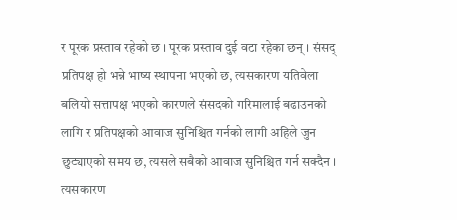र पूरक प्रस्ताव रहेको छ । पूरक प्रस्ताव दुई वटा रहेका छन् । संसद् प्रतिपक्ष हो भन्ने भाष्य स्थापना भएको छ, त्यसकारण यतिवेला बलियो सत्तापक्ष भएको कारणले संसदको गरिमालाई बढाउनको लागि र प्रतिपक्षको आवाज सुनिश्चित गर्नको लागी अहिले जुन छुट्याएको समय छ, त्यसले सबैको आवाज सुनिश्चित गर्न सक्दैन । त्यसकारण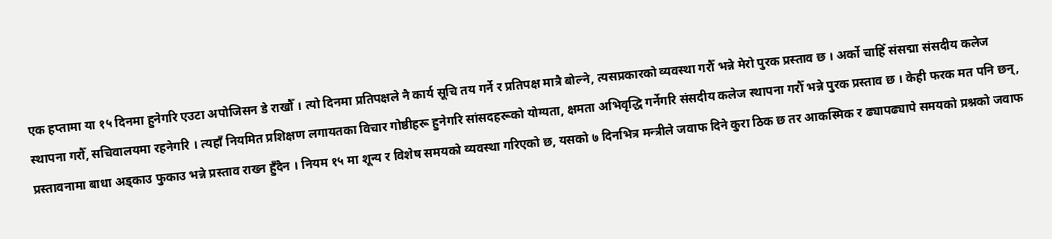एक हप्तामा या १५ दिनमा हुनेगरि एउटा अपोजिसन डे राखौँ । त्यो दिनमा प्रतिपक्षले नै कार्य सूचि तय गर्ने र प्रतिपक्ष मात्रै बोल्ने, त्यसप्रकारको व्यवस्था गरौँ भन्ने मेरो पुरक प्रस्ताव छ । अर्को चाहिँ संसद्मा संसदीय कलेज स्थापना गरौँ, सचिवालयमा रहनेगरि । त्यहाँ नियमित प्रशिक्षण लगायतका विचार गोष्ठीहरू हुनेगरि सांसदहरूको योग्यता, क्षमता अभिवृद्धि गर्नेगरि संसदीय कलेज स्थापना गरौँ भन्ने पुरक प्रस्ताव छ । केही फरक मत पनि छन्, प्रस्तावनामा बाधा अड्काउ फुकाउ भन्ने प्रस्ताव राख्न हुँदैन । नियम १५ मा शून्य र विशेष समयको व्यवस्था गरिएको छ, यसको ७ दिनभित्र मन्त्रीले जवाफ दिने कुरा ठिक छ तर आकस्मिक र ढ्यापढ्यापे समयको प्रश्नको जवाफ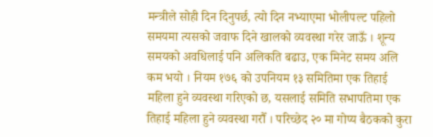मन्त्रीले सोही दिन दिनुपर्छ, त्यो दिन नभ्याएमा भोलीपल्ट पहिलो समयमा त्यसको जवाफ दिने खालको व्यवस्था गरेर जाऊँ । शून्य समयको अवधिलाई पनि अलिकति बढाउ, एक मिनेट समय अलि कम भयो । नियम १७६ को उपनियम १३ समितिमा एक तिहाई महिला हुने व्यवस्था गरिएको छ, यसलाई समिति सभापतिमा एक तिहाई महिला हुने व्यवस्था गरौँ । परिच्छेद २० मा गोप्य बैठकको कुरा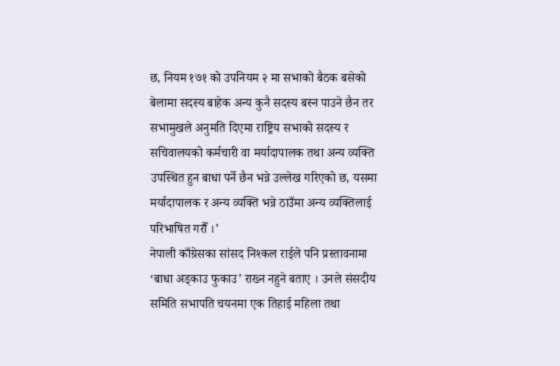छ, नियम १७१ को उपनियम २ मा सभाको बैठक बसेको बेलामा सदस्य बाहेक अन्य कुनै सदस्य बस्न पाउने छैन तर सभामुखले अनुमति दिएमा राष्ट्रिय सभाको सदस्य र सचिवालयको कर्मचारी वा मर्यादापालक तथा अन्य व्यक्ति उपस्थित हुन बाधा पर्ने छैन भन्ने उल्लेख गरिएको छ, यसमा मर्यादापालक र अन्य व्यक्ति भन्ने ठाउँमा अन्य व्यक्तिलाई परिभाषित गरौँ ।’
नेपाली काँग्रेसका सांसद निश्कल राईले पनि प्रस्तावनामा ‘बाधा अड्काउ फुकाउ’ राख्न नहुने बताए । उनले संसदीय समिति सभापति चयनमा एक तिहाई महिला तथा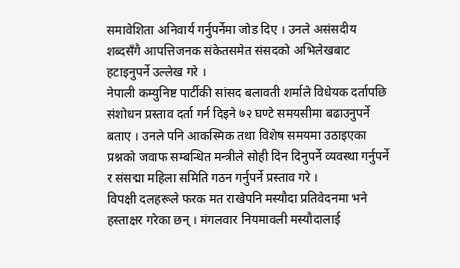समावेशिता अनिवार्य गर्नुपर्नेमा जोड दिए । उनले असंसदीय शब्दसँगै आपत्तिजनक संकेतसमेत संसदको अभिलेखबाट हटाइनुपर्ने उल्लेख गरे ।
नेपाली कम्युनिष्ट पार्टीकी सांसद बलावती शर्माले विधेयक दर्तापछि संशोधन प्रस्ताव दर्ता गर्न दिइने ७२ घण्टे समयसीमा बढाउनुपर्ने बताए । उनले पनि आकस्मिक तथा विशेष समयमा उठाइएका प्रश्नको जवाफ सम्बन्धित मन्त्रीले सोही दिन दिनुपर्ने व्यवस्था गर्नुपर्ने र संसद्मा महिला समिति गठन गर्नुपर्ने प्रस्ताव गरे ।
विपक्षी दलहरूले फरक मत राखेपनि मस्यौदा प्रतिवेदनमा भने हस्ताक्षर गरेका छन् । मंगलवार नियमावली मस्यौदालाई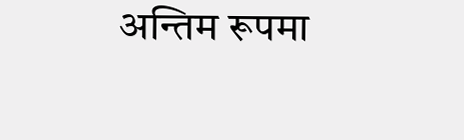अन्तिम रूपमा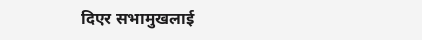दिएर सभामुखलाई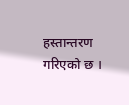हस्तान्तरण गरिएको छ ।